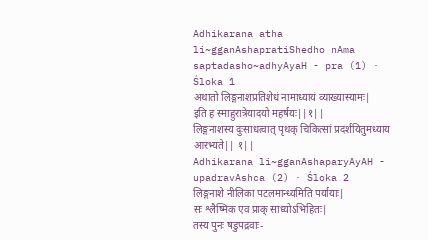Adhikarana atha li~gganAshapratiShedho nAma saptadasho~adhyAyaH - pra (1) · Śloka 1
अथातो लिङ्गनाशप्रतिशेधं नामाध्यायं व्याख्यास्यामः|
इति ह स्माहुरात्रेयादयो महर्षयः||१||
लिङ्गनाशस्य दुःसाधत्वात् पृथक् चिकित्सां प्रदर्शयितुमध्याय आरभ्यते|| १||
Adhikarana li~gganAshaparyAyAH - upadravAshca (2) · Śloka 2
लिङ्गनाशे नीलिका पटलमान्ध्यमिति पर्यायाः|
सः श्लैष्मिक एव प्राक् साध्योऽभिहितः|
तस्य पुनः षडुपद्रवाः-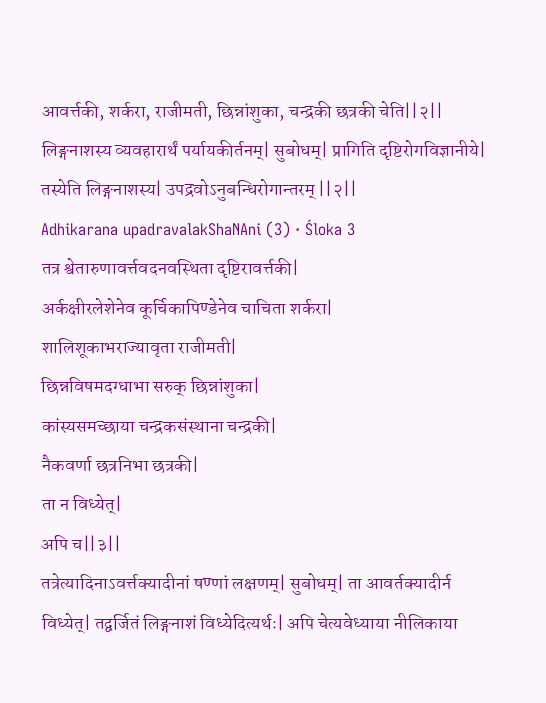आवर्त्तकी, शर्करा, राजीमती, छिन्नांशुका, चन्द्रकी छत्रकी चेति||२||
लिङ्गनाशस्य व्यवहारार्थं पर्यायकीर्तनम्| सुबोधम्| प्रागिति दृष्टिरोगविज्ञानीये| तस्येति लिङ्गनाशस्य| उपद्रवोऽनुबन्धिरोगान्तरम् ||२||
Adhikarana upadravalakShaNAni (3) · Śloka 3
तत्र श्वेतारुणावर्त्तवदनवस्थिता दृष्टिरावर्त्तकी|
अर्कक्षीरलेशेनेव कूर्चिकापिण्डेनेव चाचिता शर्करा|
शालिशूकाभराज्यावृता राजीमती|
छिन्नविषमदग्धाभा सरुक् छिन्नांशुका|
कांस्यसमच्छाया चन्द्रकसंस्थाना चन्द्रकी|
नैकवर्णा छत्रनिभा छत्रकी|
ता न विध्येत्|
अपि च||३||
तत्रेत्यादिनाऽवर्त्तक्यादीनां षण्णां लक्षणम्| सुबोधम्| ता आवर्तक्यादीर्न विध्येत्| तद्वर्जितं लिङ्गनाशं विध्येदित्यर्थः| अपि चेत्यवेध्याया नीलिकाया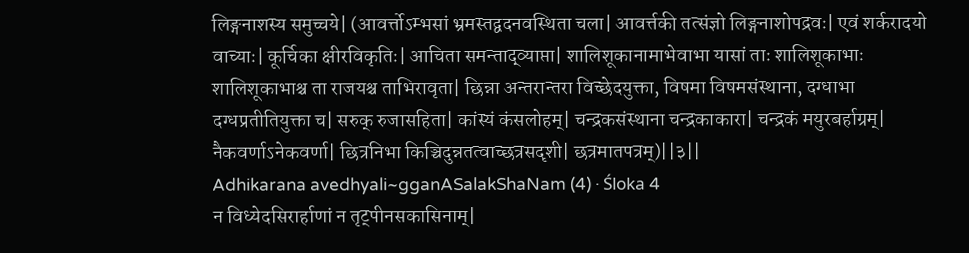लिङ्गनाशस्य समुच्चये| (आवर्त्तोऽम्भसां भ्रमस्तद्वदनवस्थिता चला| आवर्त्तकी तत्संज्ञो लिङ्गनाशोपद्रवः| एवं शर्करादयो वाच्याः| कूर्चिका क्षीरविकृतिः| आचिता समन्ताद्व्याप्ता| शालिशूकानामाभेवाभा यासां ताः शालिशूकाभाः शालिशूकाभाश्च ता राजयश्च ताभिरावृता| छिन्ना अन्तरान्तरा विच्छेदयुक्ता, विषमा विषमसंस्थाना, दग्धाभा दग्धप्रतीतियुक्ता च| सरुक् रुजासहिता| कांस्यं कंसलोहम्| चन्द्रकसंस्थाना चन्द्रकाकारा| चन्द्रकं मयुरबर्हाग्रम्| नैकवर्णाऽनेकवर्णा| छित्रनिभा किञ्चिदुन्नतत्वाच्छत्रसदृशी| छत्रमातपत्रम्)||३||
Adhikarana avedhyali~gganASalakShaNam (4) · Śloka 4
न विध्येदसिरार्हाणां न तृट्पीनसकासिनाम्|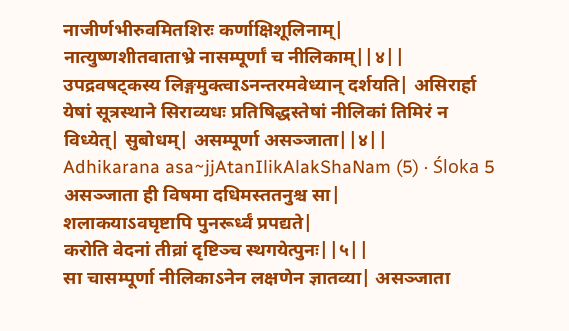नाजीर्णभीरुवमितशिरः कर्णाक्षिशूलिनाम्|
नात्युष्णशीतवाताभ्रे नासम्पूर्णां च नीलिकाम्||४||
उपद्रवषट्कस्य लिङ्गमुक्त्वाऽनन्तरमवेध्यान् दर्शयति| असिरार्हा येषां सूत्रस्थाने सिराव्यधः प्रतिषिद्धस्तेषां नीलिकां तिमिरं न विध्येत्| सुबोधम्| असम्पूर्णा असञ्जाता||४||
Adhikarana asa~jjAtanIlikAlakShaNam (5) · Śloka 5
असञ्जाता ही विषमा दधिमस्ततनुश्च सा|
शलाकयाऽवघृष्टापि पुनरूर्ध्वं प्रपद्यते|
करोति वेदनां तीव्रां दृष्टिञ्च स्थगयेत्पुनः||५||
सा चासम्पूर्णा नीलिकाऽनेन लक्षणेन ज्ञातव्या| असञ्जाता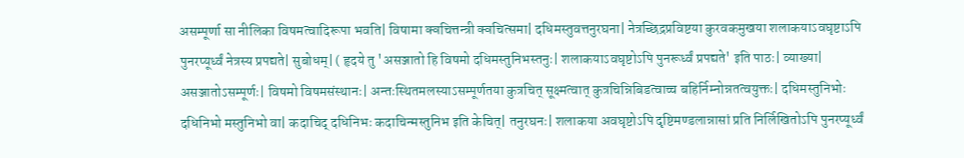असम्पूर्णा सा नीलिका विषमत्वादिरूपा भवति| विषामा क्वचित्तन्त्री क्वचित्समा| दधिमस्तुवत्तनुरघना| नेत्रच्छिद्रप्रविष्टया कुरवकमुखया शलाकयाऽवघृष्टाऽपि पुनरप्यूर्ध्वं नेत्रस्य प्रपद्यते| सुबोधम्| ( हृदये तु 'असञ्जातो हि विषमो दधिमस्तुनिभस्तनुः| शलाकयाऽवघृष्टोऽपि पुनरूर्ध्वं प्रपद्यते' इति पाठः| व्याख्या| असञ्जातोऽसम्पूर्णः| विषमो विषमसंस्थानः| अन्तःस्थितमलस्याऽसम्पूर्णतया कुत्रचित् सूक्ष्मत्वात् कुत्रचिन्निबिडत्वाच्च बहिर्निम्नोन्नतत्वयुक्तः| दधिमस्तुनिभोः दधिनिभो मस्तुनिभो वा| कदाचिद् दधिनिभः कदाचिन्मस्तुनिभ इति केचित्| तनुरघनः| शलाकया अवघृष्टोऽपि दृष्टिमण्डलान्नासां प्रति निर्लिखितोऽपि पुनरप्यूर्ध्वं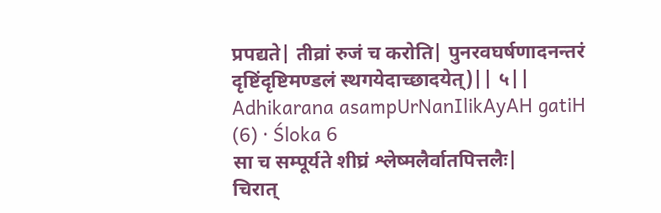प्रपद्यते| तीव्रां रुजं च करोति| पुनरवघर्षणादनन्तरं दृष्टिंदृष्टिमण्डलं स्थगयेदाच्छादयेत्)|| ५||
Adhikarana asampUrNanIlikAyAH gatiH (6) · Śloka 6
सा च सम्पूर्यते शीघ्रं श्लेष्मलैर्वातपित्तलैः|
चिरात्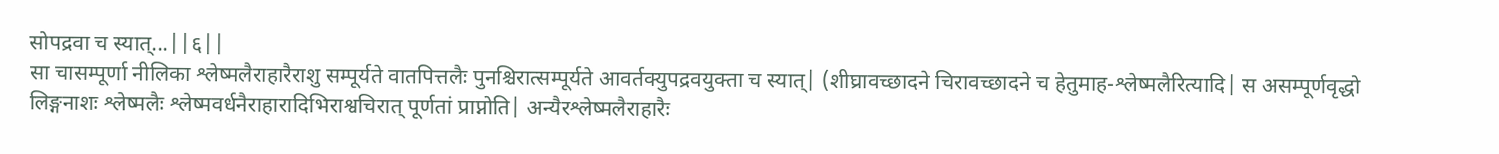सोपद्रवा च स्यात्...||६||
सा चासम्पूर्णा नीलिका श्लेष्मलैराहारैराशु सम्पूर्यते वातपित्तलैः पुनश्चिरात्सम्पूर्यते आवर्तक्युपद्रवयुक्ता च स्यात्| (शीघ्रावच्छादने चिरावच्छादने च हेतुमाह-श्लेष्मलैरित्यादि| स असम्पूर्णवृद्धो लिङ्गनाशः श्लेष्मलैः श्लेष्मवर्धनैराहारादिभिराश्वचिरात् पूर्णतां प्राप्नोति| अन्यैरश्लेष्मलैराहारैः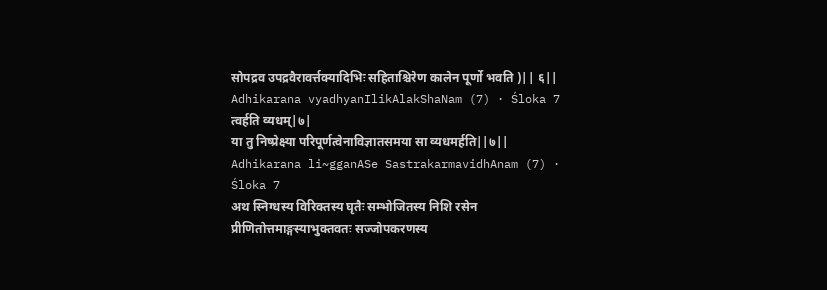सोपद्रव उपद्रवैरावर्त्तक्यादिभिः सहिताश्चिरेण कालेन पूर्णो भवति )|| ६||
Adhikarana vyadhyanIlikAlakShaNam (7) · Śloka 7
त्वर्हति व्यधम्|७|
या तु निष्प्रेक्ष्या परिपूर्णत्वेनाविज्ञातसमया सा व्यधमर्हति||७||
Adhikarana li~gganASe SastrakarmavidhAnam (7) · Śloka 7
अथ स्निग्धस्य विरिक्तस्य घृतैः सम्भोजितस्य निशि रसेन प्रीणितोत्तमाङ्गस्याभुक्तवतः सज्जोपकरणस्य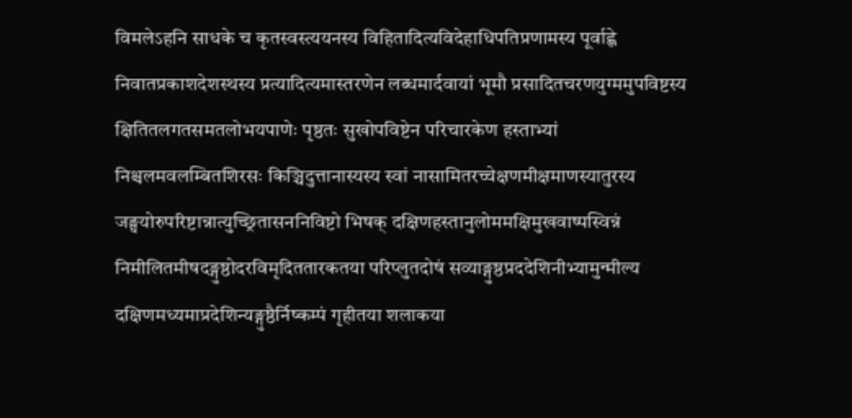विमलेऽहनि साधके च कृतस्वस्त्ययनस्य विहितादित्यविदेहाधिपतिप्रणामस्य पूर्वाह्णे निवातप्रकाशदेशस्थस्य प्रत्यादित्यमास्तरणेन लब्धमार्दवायां भूमौ प्रसादितचरणयुग्ममुपविष्टस्य क्षितितलगतसमतलोभयपाणेः पृष्ठतः सुखोपविष्टेन परिचारकेण हस्ताभ्यां निश्चलमवलम्बितशिरसः किञ्चिदुत्तानास्यस्य स्वां नासामितरच्चेक्षणमीक्षमाणस्यातुरस्य जङ्घयोरुपरिष्टान्नात्युच्छ्रितासननिविष्टो भिषक् दक्षिणहस्तानुलोममक्षिमुखवाष्पस्विन्नं निमीलितमीषदङ्गुष्ठोदरविमृदिततारकतया परिप्लुतदोषं सव्याङ्गुष्ठप्रददेशिनीभ्यामुन्मील्य दक्षिणमध्यमाप्रदेशिन्यङ्गुष्ठैर्निष्कम्पं गृहीतया शलाकया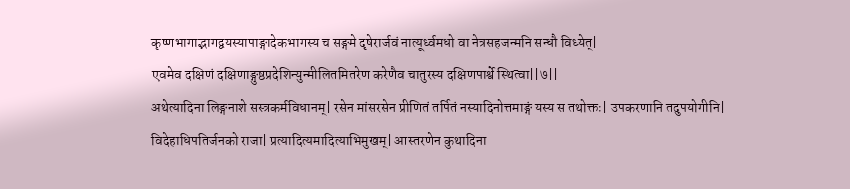कृष्णभागाद्भागद्वयस्यापाङ्गादेकभागस्य च सङ्गमे दृषेरार्जवं नात्यूर्ध्वमधो वा नेत्रसहजन्मनि सन्धौ विध्येत्|
एवमेव दक्षिणं दक्षिणाङ्गुष्ठप्रदेशिन्युन्मीलितमितरेण करेणैव चातुरस्य दक्षिणपार्श्वे स्थित्वा||७||
अथेत्यादिना लिङ्गनाशे सस्त्रकर्मविधानम्| रसेन मांसरसेन प्रीणितं तर्पितं नस्यादिनोत्तमाङ्गं यस्य स तथोक्तः| उपकरणानि तदुपयोगीनि| विदेहाधिपतिर्जनको राजा| प्रत्यादित्यमादित्याभिमुखम्| आस्तरणेन कुथादिना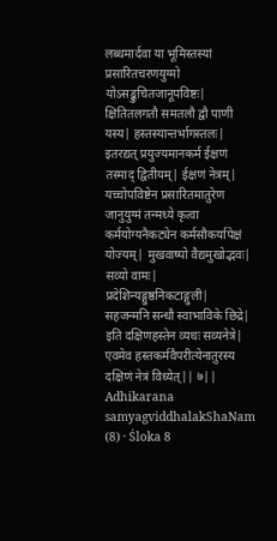लब्धमार्दवा या भूमिस्तस्यां प्रसारितचरणयुग्मो योऽसङ्कुचितजानूपविष्टः| क्षितितलगतौ समतलौ द्वौ पाणी यस्य| हस्तस्यान्तर्भागस्तलः| इतरद्यत् प्रयुज्यमानकर्म ईक्षणं तस्माद् द्वितीयम्| ईक्षणं नेत्रम्| यच्चोपविष्टेन प्रसारितमातुरेण जानुयुग्मं तन्मध्ये कृत्वा कर्मयोग्यनैकट्येन कर्मसौकर्यापेक्षं योज्यम्| मुखवाष्पो वैद्यमुखोद्भवः| सव्यो वामः| प्रदेशिन्यङ्गुष्ठनिकटाङ्गुली| सहजन्मनि सन्धौ स्वाभाविके छिद्रे| इति दक्षिणहस्तेन व्यधः सव्यनेत्रे| एवमेव हस्तकर्मवैपरीत्येनातुरस्य दक्षिणं नेत्रं विध्येत्|| ७||
Adhikarana samyagviddhalakShaNam (8) · Śloka 8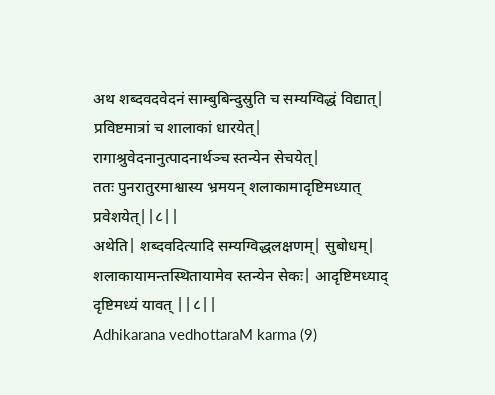अथ शब्दवदवेदनं साम्बुबिन्दुस्रुति च सम्यग्विद्धं विद्यात्|
प्रविष्टमात्रां च शालाकां धारयेत्|
रागाश्रुवेदनानुत्पादनार्थञ्च स्तन्येन सेचयेत्|
ततः पुनरातुरमाश्वास्य भ्रमयन् शलाकामादृष्टिमध्यात् प्रवेशयेत्||८||
अथेति| शब्दवदित्यादि सम्यग्विद्धलक्षणम्| सुबोधम्| शलाकायामन्तस्थितायामेव स्तन्येन सेकः| आदृष्टिमध्याद् दृष्टिमध्यं यावत् ||८||
Adhikarana vedhottaraM karma (9)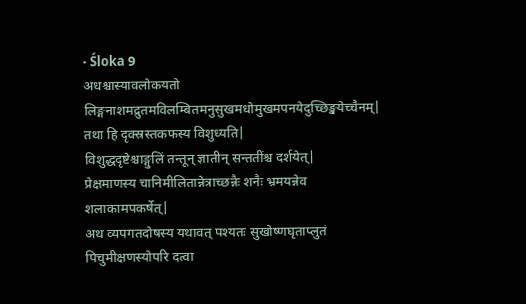· Śloka 9
अधश्चास्यावलोकयतो लिङ्गनाशमद्रुतमविलम्बितमनुसुखमधोमुखमपनयेदुच्छिङ्खयेच्चैनम्|
तथा हि दृक्स्रस्तकफस्य विशुध्यति|
विशुद्धदृष्टेश्चाङ्गुलिं तन्तून् ज्ञातीन् सन्ततींश्च दर्शयेत्|
प्रेक्षमाणस्य चानिमीलितान्नेत्राच्छन्नैः शनैः भ्रमयन्नेव शलाकामपकर्षेत्|
अथ व्यपगतदोषस्य यथावत् पश्यतः सुखोष्णघृताप्लुतं पिचुमीक्षणस्योपरि दत्वा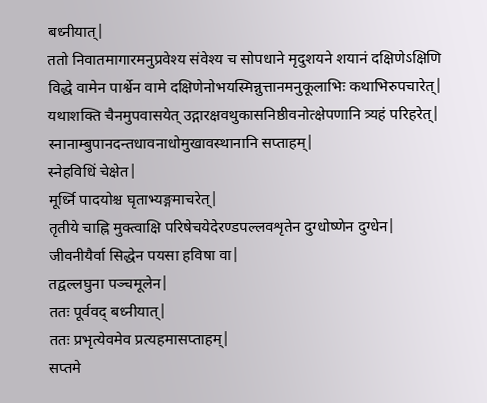बध्नीयात्|
ततो निवातमागारमनुप्रवेश्य संवेश्य च सोपधाने मृदुशयने शयानं दक्षिणेऽक्षिणि विद्धे वामेन पार्श्वेन वामे दक्षिणेनोभयस्मिन्नुत्तानमनुकूलाभिः कथाभिरुपचारेत्|
यथाशक्ति चैनमुपवासयेत् उद्गारक्षवथुकासनिष्ठीवनोत्क्षेपणानि त्र्यहं परिहरेत्|
स्नानाम्बुपानदन्तधावनाधोमुखावस्थानानि सप्ताहम्|
स्नेहविधिं चेक्षेत|
मूर्ध्नि पादयोश्च घृताभ्यङ्गमाचरेत्|
तृतीये चाह्नि मुक्त्वाक्षि परिषेचयेदेरण्डपल्लवशृतेन दुग्धोष्णेन दुग्धेन|
जीवनीयैर्वा सिद्धेन पयसा हविषा वा|
तद्वल्लघुना पञ्चमूलेन|
ततः पूर्ववद् बध्नीयात्|
ततः प्रभृत्येवमेव प्रत्यहमासप्ताहम्|
सप्तमे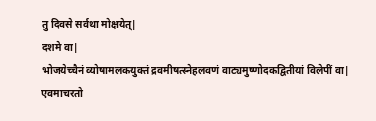तु दिवसे सर्वथा मोक्षयेत्|
दशमे वा|
भोजयेच्चैनं व्योषामलकयुक्तं द्रवमीषत्स्नेहलवणं वाट्यमुष्णोदकद्वितीयां विलेपीं वा|
एवमाचरतो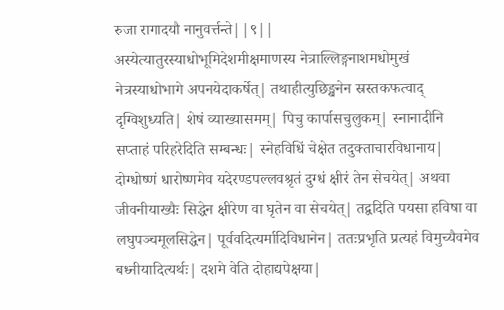रुजा रागादयौ नानुवर्त्तन्ते||९||
अस्येत्यातुरस्याधोभूमिदेशमीक्षमाणस्य नेत्राल्लिङ्गनाशमधोमुखं नेत्रस्याधोभागे अपनयेदाकर्षेत्| तथाहीत्युछिङ्खनेन स्रस्तकफत्वाद् दृग्विशुध्यति| शेषं व्याख्यासमम्| पिचु कार्पासचुलुकम्| स्नानादीनि सप्ताहं परिहरेदिति सम्बन्धः| स्नेहविधिं चेक्षेत तदुक्ताचारविधानाय| दोग्धोष्णं धारोष्णमेव यदेरण्डपल्लवश्रृतं दुग्धं क्षीरं तेन सेचयेत्| अथवा जीवनीयाख्यैः सिद्धेन क्षीरेण वा घृतेन वा सेचयेत्| तद्वदिति पयसा हविषा वा लघुपञ्चमूलसिद्धेन| पूर्ववदित्यर्मादिविधानेन| ततःप्रभृति प्रत्यहं विमुच्यैवमेव बध्नीयादित्यर्थः| दशमे वेति दोहाद्यपेक्षया|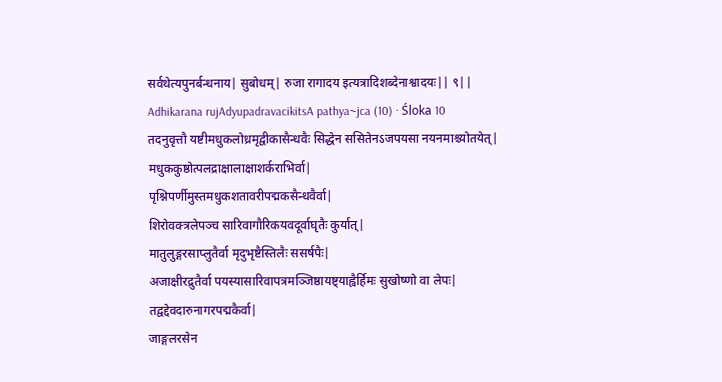सर्वथेत्यपुनर्बन्धनाय| सुबोधम्| रुजा रागादय इत्यत्रादिशब्देनाश्वादयः|| ९||
Adhikarana rujAdyupadravacikitsA pathya~jca (10) · Śloka 10
तदनुवृत्तौ यष्टीमधुकलोध्रमृद्वीकासैन्धवैः सिद्धेन ससितेनऽजपयसा नयनमाश्च्योतयेत्|
मधुककुष्ठोत्पलद्राक्षालाक्षाशर्कराभिर्वा|
पृश्निपर्णीमुस्तमधुकशतावरीपद्मकसैन्धवैर्वा|
शिरोवक्त्रलेपञ्च सारिवागौरिकयवदूर्वाघृतैः कुर्यात्|
मातुलुङ्गरसाप्लुतैर्वा मृदुभृष्टैस्तिलैः ससर्षपैः|
अजाक्षीरद्रुतैर्वा पयस्यासारिवापत्रमञ्जिष्ठायष्ट्याह्वैर्हिमः सुखोष्णो वा लेपः|
तद्वद्देवदारुनागरपद्मकैर्वा|
जाङ्गलरसेन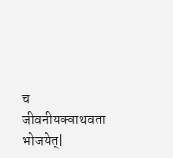च जीवनीयक्वाथवता भोजयेत्|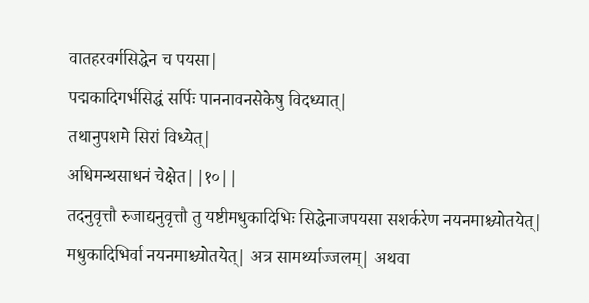वातहरवर्गसिद्धेन च पयसा|
पद्मकादिगर्भसिद्धं सर्पिः पाननावनसेकेषु विदध्यात्|
तथानुपशमे सिरां विध्येत्|
अधिमन्थसाधनं चेक्षेत||१०||
तदनुवृत्तौ रुजाद्यनुवृत्तौ तु यष्टीमधुकादिभिः सिद्धेनाजपयसा सशर्करेण नयनमाश्च्योतयेत्| मधुकादिभिर्वा नयनमाश्च्योतयेत्| अत्र सामर्थ्याज्जलम्| अथवा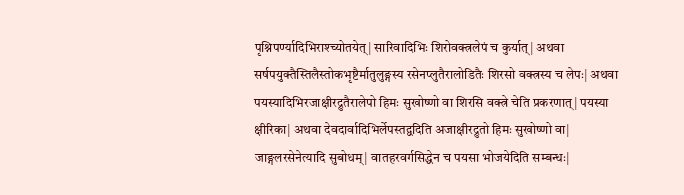पृश्निपर्ण्यादिभिराश्च्योतयेत्| सारिवादिभिः शिरोवक्त्रलेपं च कुर्यात्| अथवा सर्षपयुक्तैस्तिलैस्तोकभृष्टैर्मातुलुङ्गस्य रसेनप्लुतैरालोडितैः शिरसो वक्त्रस्य च लेपः| अथवा पयस्यादिभिरजाक्षीरद्रुतैरालेपो हिमः सुखोष्णो वा शिरसि वक्त्रे चेति प्रकरणात्| पयस्या क्षीरिका| अथवा देवदार्वादिभिर्लेपस्तद्वदिति अजाक्षीरद्रुतो हिमः सुखोष्णो वा| जाङ्गलरसेनेत्यादि सुबोधम्| वातहरवर्गसिद्धेन च पयसा भोजयेदिति सम्बन्धः|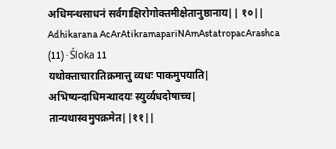अधिमन्थसाधनं सर्वगाक्षिरोगोक्तमीक्षेतानुष्ठानाय|| १०||
Adhikarana AcArAtikramapariNAmAstatropacArashca (11) · Śloka 11
यथोक्ताचारातिक्रमात्तु व्यधः पाकमुपयाति|
अभिष्यन्दाधिमन्थादयः स्युर्व्यधदोषाच्च|
तान्यथास्वमुपक्रमेत||११||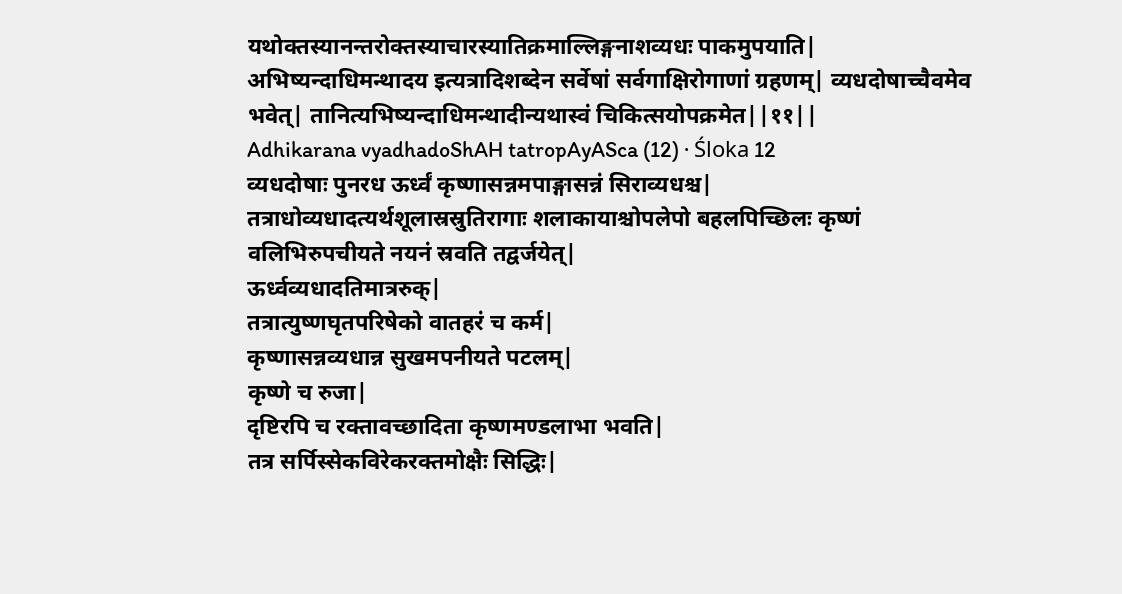यथोक्तस्यानन्तरोक्तस्याचारस्यातिक्रमाल्लिङ्गनाशव्यधः पाकमुपयाति| अभिष्यन्दाधिमन्थादय इत्यत्रादिशब्देन सर्वेषां सर्वगाक्षिरोगाणां ग्रहणम्| व्यधदोषाच्चैवमेव भवेत्| तानित्यभिष्यन्दाधिमन्थादीन्यथास्वं चिकित्सयोपक्रमेत||११||
Adhikarana vyadhadoShAH tatropAyASca (12) · Śloka 12
व्यधदोषाः पुनरध ऊर्ध्वं कृष्णासन्नमपाङ्गासन्नं सिराव्यधश्च|
तत्राधोव्यधादत्यर्थशूलास्रस्रुतिरागाः शलाकायाश्चोपलेपो बहलपिच्छिलः कृष्णं वलिभिरुपचीयते नयनं स्रवति तद्वर्जयेत्|
ऊर्ध्वव्यधादतिमात्ररुक्|
तत्रात्युष्णघृतपरिषेको वातहरं च कर्म|
कृष्णासन्नव्यधान्न सुखमपनीयते पटलम्|
कृष्णे च रुजा|
दृष्टिरपि च रक्तावच्छादिता कृष्णमण्डलाभा भवति|
तत्र सर्पिस्सेकविरेकरक्तमोक्षैः सिद्धिः|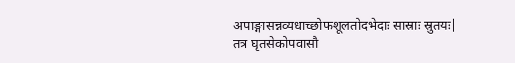अपाङ्गासन्नव्यधाच्छोफशूलतोदभेदाः सास्राः स्रुतयः|
तत्र घृतसेकोपवासौ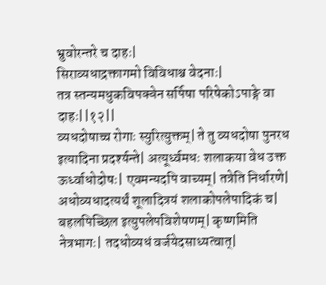भ्रुवोरन्तरे च दाहः|
सिराव्यधाद्रक्तागमो विविधाश्च वेदनाः|
तत्र स्तन्यमधुकविपक्वेन सर्पिषा परिषेकोऽपाङ्गे वा दाहः||१२||
व्यधदोषाच्च रोगाः स्युरित्युक्तम्| ते तु व्यधदोषा पुनरध इत्यादिना प्रदर्श्यन्ते| अत्यूर्ध्वमधः शलाकया वेध उक्त ऊर्ध्वाधोदोषः| एवमन्यदपि वाच्यम्| तत्रेति निर्धारणे| अधोव्यधादत्यर्थं शूलादित्रयं शलाकोपलेपादिकं च| बहलपिच्छिल इत्युपलेपविशेषणम्| कृष्णमिति नेत्रभागः| तदधोव्यधं वर्जयेदसाध्यत्वात्|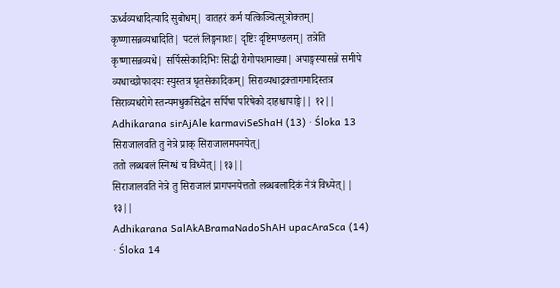ऊर्ध्वव्यधादित्यादि सुबोधम्| वातहरं कर्म यत्किञ्चित्सूत्रोक्तम्| कृष्णासन्नव्यधादिति| पटलं लिङ्गनाशः| दृष्टिः दृष्टिमण्डलम्| तत्रेति कृष्णासन्नव्यधे| सर्पिस्सेकादिभिः सिद्धी रोगोपशमाख्या| अपाङ्गस्यासन्ने समीपे व्यधाच्छोफादयः स्युस्तत्र घृतसेकादिकम्| सिराव्यधाद्रक्तागमादिस्तत्र सिराव्यधरोगे स्तन्यमधुकसिद्धेन सर्पिषा परिषेको दाहश्चापाङ्गे|| १२||
Adhikarana sirAjAle karmaviSeShaH (13) · Śloka 13
सिराजालवति तु नेत्रे प्राक् सिराजालमपनयेत्|
ततो लब्धबलं स्निग्धं च विध्येत्||१३||
सिराजालवति नेत्रे तु सिराजालं प्रागपनयेत्ततो लब्धबलादिकं नेत्रं विध्येत्|| १३||
Adhikarana SalAkABramaNadoShAH upacAraSca (14) · Śloka 14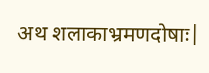अथ शलाकाभ्रमणदोषाः|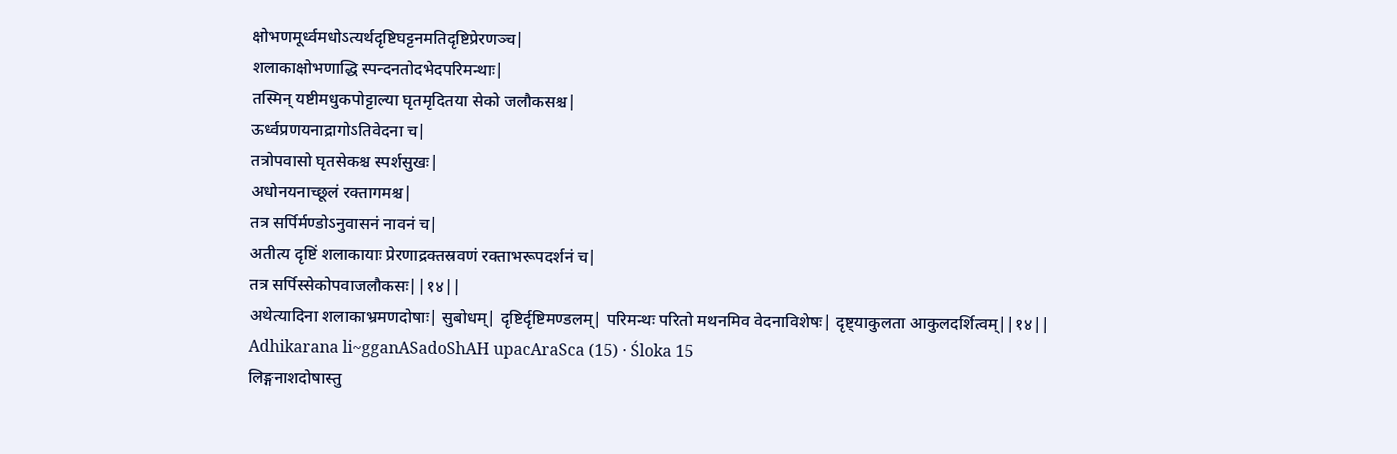क्षोभणमूर्ध्वमधोऽत्यर्थदृष्टिघट्टनमतिदृष्टिप्रेरणञ्च|
शलाकाक्षोभणाद्धि स्पन्दनतोदभेदपरिमन्थाः|
तस्मिन् यष्टीमधुकपोट्टाल्या घृतमृदितया सेको जलौकसश्च|
ऊर्ध्वप्रणयनाद्रागोऽतिवेदना च|
तत्रोपवासो घृतसेकश्च स्पर्शसुखः|
अधोनयनाच्छूलं रक्तागमश्च|
तत्र सर्पिर्मण्डोऽनुवासनं नावनं च|
अतीत्य दृष्टिं शलाकायाः प्रेरणाद्रक्तस्रवणं रक्ताभरूपदर्शनं च|
तत्र सर्पिस्सेकोपवाजलौकसः||१४||
अथेत्यादिना शलाकाभ्रमणदोषाः| सुबोधम्| दृष्टिर्दृष्टिमण्डलम्| परिमन्थः परितो मथनमिव वेदनाविशेषः| दृष्ट्याकुलता आकुलदर्शित्वम्||१४||
Adhikarana li~gganASadoShAH upacAraSca (15) · Śloka 15
लिङ्गनाशदोषास्तु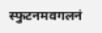स्फुटनमवगलनं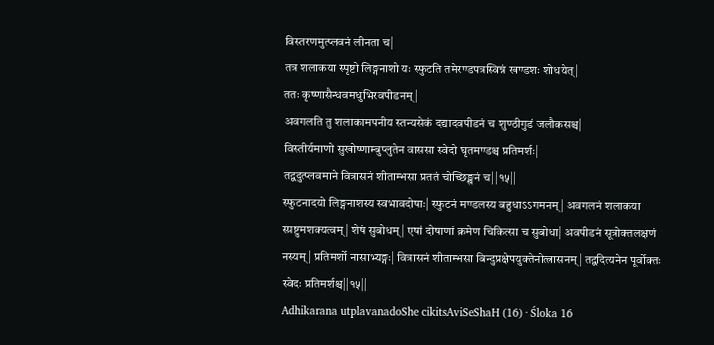विस्तरणमुत्प्लवनं लीनता च|
तत्र शलाकया स्पृष्टो लिङ्गनाशो यः स्फुटति तमेरण्डपत्रस्विन्नं खण्डशः शोधयेत्|
ततः कृष्णासैन्धवमधुभिरवपीडनम्|
अवगलति तु शलाकामपनीय स्तन्यसेकं दद्यादवपीडनं च शुण्ठीगुडं जलौकसश्च|
विस्तीर्यमाणो सुखोष्णाम्बुप्लुतेन वाससा स्वेदो घृतमण्डश्च प्रतिमर्शः|
तद्वदुत्प्लवमाने वित्रासनं शीताम्भसा प्रततं चोच्छिङ्खनं च||१५||
स्फुटनादयो लिङ्गनाशस्य स्वभावदोषाः| स्फुटनं मण्डलस्य बहुधाऽऽगमनम्| अवगलनं शलाकया स्प्रष्टुमशक्यत्वम्| शेषं सुबोधम्| एषां दोषाणां क्रमेण चिकित्सा च सुबोधा| अवपीडनं सूत्रोक्तलक्षणं नस्यम्| प्रतिमर्शो नासाभ्यङ्गः| वित्रासनं शीताम्भसा बिन्दुप्रक्षेपयुक्तेनोत्त्रासनम्| तद्वदित्यनेन पूर्वोक्तः स्वेदः प्रतिमर्शश्च||१५||
Adhikarana utplavanadoShe cikitsAviSeShaH (16) · Śloka 16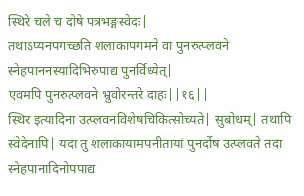स्थिरे चले च दोषे पत्रभङ्गस्वेदः|
तथाऽप्यनपगच्छति शलाकापगमने वा पुनरुत्प्लवने स्नेहपाननस्यादिभिरुपाद्य पुनर्विध्येत्|
एवमपि पुनरुत्प्लवने भ्रुवोरन्तरे दाहः||१६||
स्थिर इत्यादिना उत्प्लवनविशेषचिकित्सोच्यते| सुबोधम्| तथापि स्वेदेनापि| यदा तु शलाकायामपनीतायां पुनर्दोष उत्प्लवते तदा स्नेहपानादिनोपपाद्य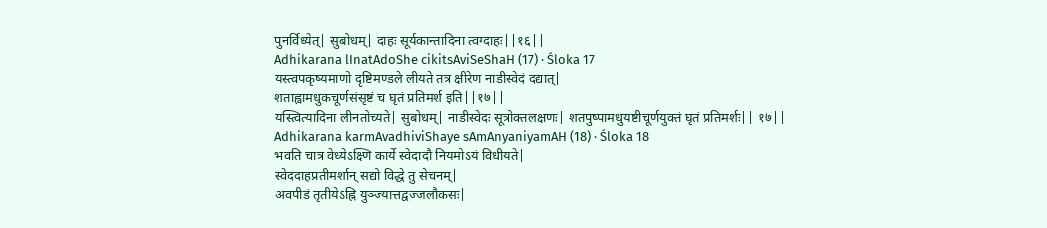पुनर्विध्येत्| सुबोधम्| दाहः सूर्यकान्तादिना त्वग्दाहः||१६||
Adhikarana lInatAdoShe cikitsAviSeShaH (17) · Śloka 17
यस्त्वपकृष्यमाणो दृष्टिमण्डले लीयते तत्र क्षीरेण नाडीस्वेदं दद्यात्|
शताह्वामधुकचूर्णसंसृष्टं च घृतं प्रतिमर्श इति||१७||
यस्त्वित्यादिना लीनतोच्यते| सुबोधम्| नाडीस्वेदः सूत्रोक्तलक्षणः| शतपुष्पामधुयष्टीचूर्णयुक्तं घृतं प्रतिमर्शः|| १७||
Adhikarana karmAvadhiviShaye sAmAnyaniyamAH (18) · Śloka 18
भवति चात्र वेध्येऽक्ष्णि कार्ये स्वेदादौ नियमोऽयं विधीयते|
स्वेददाहप्रतीमर्शान् सद्यो विद्धे तु सेचनम्|
अवपीडं तृतीयेऽह्नि युञ्ज्यात्तद्वज्जलौकसः|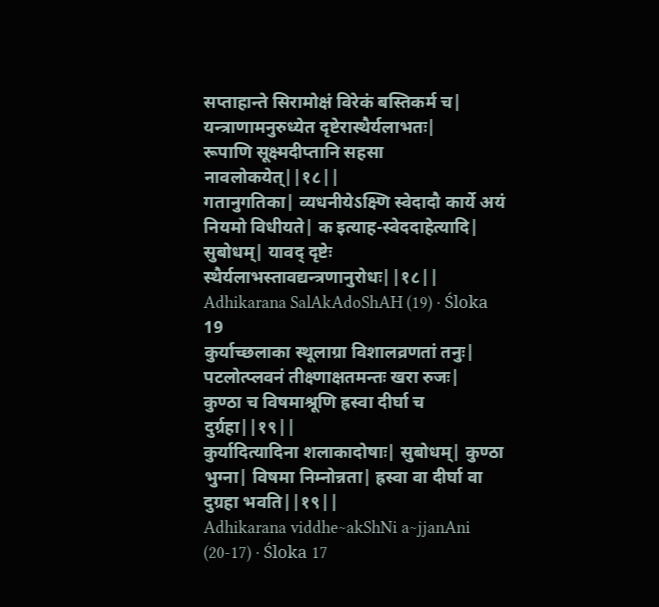सप्ताहान्ते सिरामोक्षं विरेकं बस्तिकर्म च|
यन्त्राणामनुरुध्येत दृष्टेरास्थैर्यलाभतः|
रूपाणि सूक्ष्मदीप्तानि सहसा नावलोकयेत्||१८||
गतानुगतिका| व्यधनीयेऽक्ष्णि स्वेदादौ कार्ये अयं नियमो विधीयते| क इत्याह-स्वेददाहेत्यादि| सुबोधम्| यावद् दृष्टेः स्थैर्यलाभस्तावद्यन्त्रणानुरोधः||१८||
Adhikarana SalAkAdoShAH (19) · Śloka 19
कुर्याच्छलाका स्थूलाग्रा विशालव्रणतां तनुः|
पटलोत्प्लवनं तीक्ष्णाक्षतमन्तः खरा रुजः|
कुण्ठा च विषमाश्रूणि ह्रस्वा दीर्घा च दुर्ग्रहा||१९||
कुर्यादित्यादिना शलाकादोषाः| सुबोधम्| कुण्ठा भुग्ना| विषमा निम्नोन्नता| ह्रस्वा वा दीर्घा वा दुग्रहा भवति||१९||
Adhikarana viddhe~akShNi a~jjanAni (20-17) · Śloka 17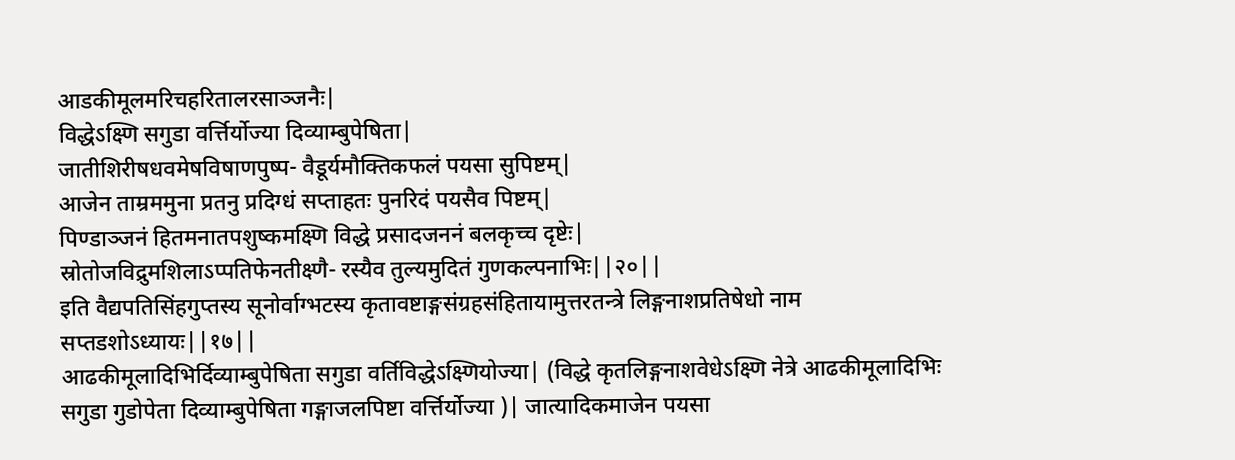आडकीमूलमरिचहरितालरसाञ्जनैः|
विद्धेऽक्ष्णि सगुडा वर्त्तिर्योज्या दिव्याम्बुपेषिता|
जातीशिरीषधवमेषविषाणपुष्प- वैडूर्यमौक्तिकफलं पयसा सुपिष्टम्|
आजेन ताम्रममुना प्रतनु प्रदिग्धं सप्ताहतः पुनरिदं पयसैव पिष्टम्|
पिण्डाञ्जनं हितमनातपशुष्कमक्ष्णि विद्धे प्रसादजननं बलकृच्च दृष्टेः|
स्रोतोजविद्रुमशिलाऽप्पतिफेनतीक्ष्णै- रस्यैव तुल्यमुदितं गुणकल्पनाभिः||२०||
इति वैद्यपतिसिंहगुप्तस्य सूनोर्वाग्भटस्य कृतावष्टाङ्गसंग्रहसंहितायामुत्तरतन्त्रे लिङ्गनाशप्रतिषेधो नाम सप्तडशोऽध्यायः||१७||
आढकीमूलादिभिर्दिव्याम्बुपेषिता सगुडा वर्तिविद्धेऽक्ष्णियोज्या| (विद्धे कृतलिङ्गनाशवेधेऽक्ष्णि नेत्रे आढकीमूलादिभिः सगुडा गुडोपेता दिव्याम्बुपेषिता गङ्गाजलपिष्टा वर्त्तिर्योज्या )| जात्यादिकमाजेन पयसा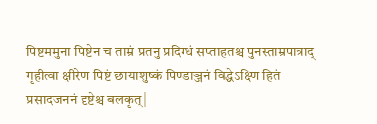पिष्टममुना पिष्टेन च ताम्रं प्रतनु प्रदिग्धं सप्ताहतश्च पुनस्ताम्रपात्राद् गृहीत्वा क्षीरेण पिष्टं छायाशुष्कं पिण्डाञ्जनं विद्धेऽक्ष्णि हितं प्रसादजननं दृष्टेश्च बलकृत्|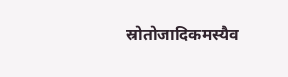स्रोतोजादिकमस्यैव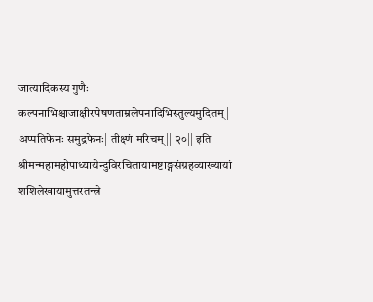जात्यादिकस्य गुणैः कल्पनाभिश्चाजाक्षीरपेषणताम्रलेपनादिभिस्तुल्यमुदितम्| अप्पतिफेनः समुद्रफेनः| तीक्ष्णं मरिचम्|| २०|| इति श्रीमन्महामहोपाध्यायेन्दुविरचितायामष्टाङ्गसंग्रहव्याख्यायां शशिलेखायामुत्तरतन्त्रे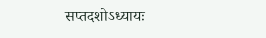सप्तदशोऽध्यायः